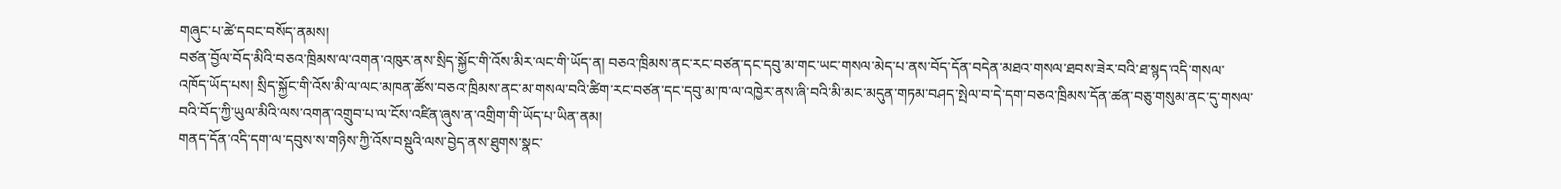གཞུང་པ་ཚེ་དབང་བསོད་ནམས།
བཙན་བྱོལ་བོད་མིའི་བཅའ་ཁྲིམས་ལ་འགན་འཁུར་ནས་སྲིད་སྐྱོང་གི་འོས་མིར་ལང་གི་ཡོད་ན། བཅའ་ཁྲིམས་ནང་རང་བཙན་དང་དབུ་མ་གང་ཡང་གསལ་མེད་པ་ནས་བོད་དོན་བདེན་མཐའ་གསལ་ཐབས་ཟེར་བའི་ཐ་སྙད་འདི་གསལ་འཁོད་ཡོད་པས། སྲིད་སྐྱོང་གི་འོས་མི་ལ་ལང་མཁན་ཚོས་བཅའ་ཁྲིམས་ནང་མ་གསལ་བའི་ཚིག་རང་བཙན་དང་དབུ་མ་ཁ་ལ་འཁྱེར་ནས་ཞི་བའི་མི་མང་མདུན་གཏམ་བཤད་སྤེལ་བ་དེ་དག་བཅའ་ཁྲིམས་དོན་ཚན་བཅུ་གསུམ་ནང་དུ་གསལ་བའི་བོད་ཀྱི་ཡུལ་མིའི་ལས་འགན་འགྲུབ་པ་ལ་ངོས་འཛིན་ཞུས་ན་འགྲིག་གི་ཡོད་པ་ཡིན་ནམ།
གནད་དོན་འདི་དག་ལ་དབུས་ས་གཉིས་ཀྱི་འོས་བསྡུའི་ལས་བྱེད་ནས་ཐུགས་སྣང་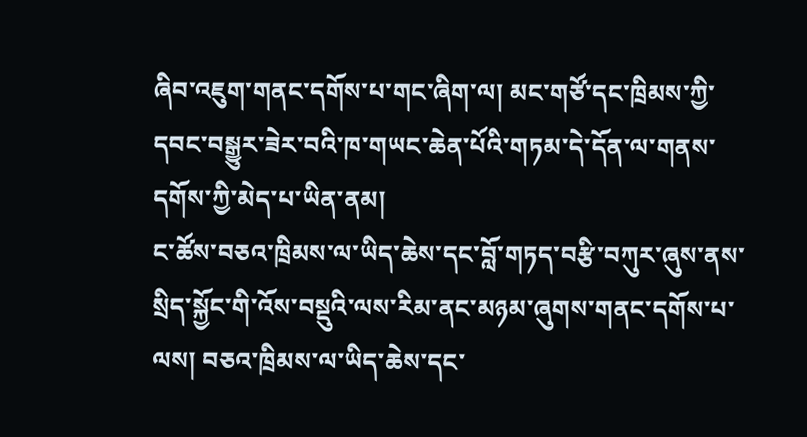ཞིབ་འཇུག་གནང་དགོས་པ་གང་ཞིག་ལ། མང་གཙོ་དང་ཁྲིམས་ཀྱི་དབང་བསྒྱུར་ཟེར་བའི་ཁ་གཡང་ཆེན་པོའི་གཏམ་དེ་དོན་ལ་གནས་དགོས་ཀྱི་མེད་པ་ཡིན་ནམ།
ང་ཚོས་བཅའ་ཁྲིམས་ལ་ཡིད་ཆེས་དང་བློ་གཏད་བརྩི་བཀུར་ཞུས་ནས་སྲིད་སྐྱོང་གི་འོས་བསྡུའི་ལས་རིམ་ནང་མཉམ་ཞུགས་གནང་དགོས་པ་ལས། བཅའ་ཁྲིམས་ལ་ཡིད་ཆེས་དང་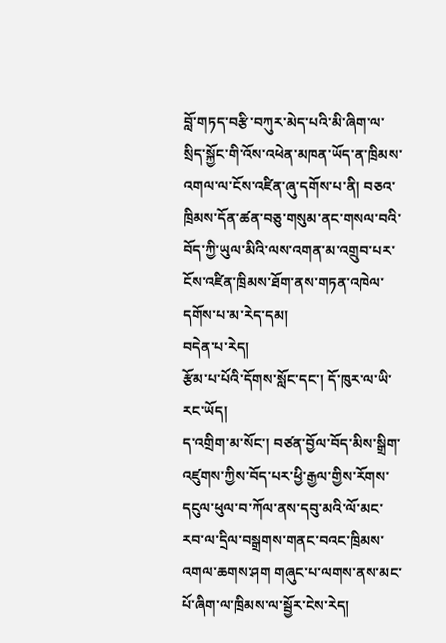བློ་གཏད་བརྩི་བཀུར་མེད་པའི་མི་ཞིག་ལ་སྲིད་སྐྱོང་གི་འོས་འཕེན་མཁན་ཡོད་ན་ཁྲིམས་འགལ་ལ་ངོས་འཛིན་ཞུ་དགོས་པ་ནི། བཅའ་ཁྲིམས་དོན་ཚན་བཅུ་གསུམ་ནང་གསལ་བའི་བོད་ཀྱི་ཡུལ་མིའི་ལས་འགན་མ་འགྲུབ་པར་ངོས་འཛིན་ཁྲིམས་ཐོག་ནས་གཏན་འཁེལ་དགོས་པ་མ་རེད་དམ།
བདེན་པ་རེད།
རྩོམ་པ་པོའི་དོགས་སློང་དང་། དོ་ཁུར་ལ་ཡི་རང་ཡོད།
ད་འགྲིག་མ་སོང་། བཙན་བྱོལ་བོད་མིས་སྒྲིག་འཛུགས་ཀྱིས་བོད་པར་ཕྱི་རྒྱལ་གྱིས་རོགས་དངུལ་ཕུལ་བ་ཀོལ་ནས་དབུ་མའི་ལོ་མང་རབ་ལ་དྲིལ་བསྒྲགས་གནང་བའང་ཁྲིམས་འགལ་ཆགས་ཤག གཞུང་པ་ལགས་ནས་མང་པོ་ཞིག་ལ་ཁྲིམས་ལ་སྦྱོར་ངེས་རེད།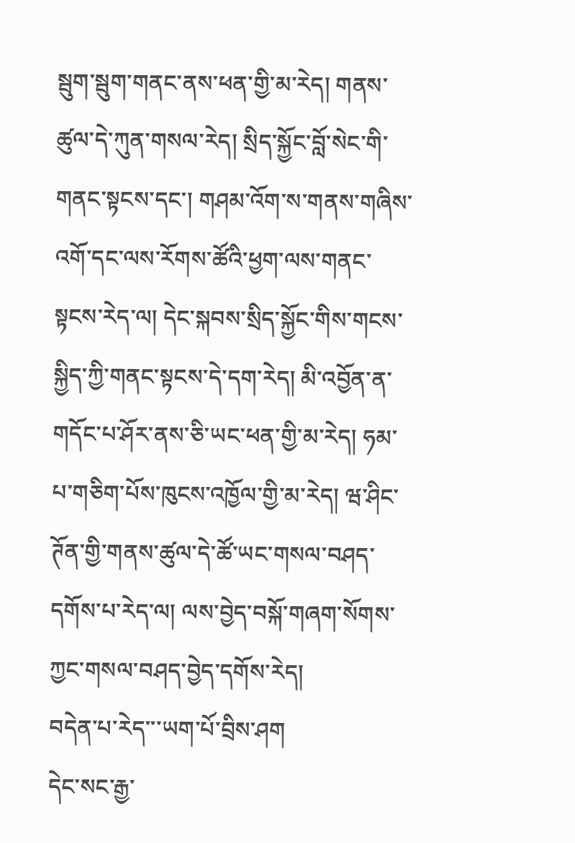སྦུག་སྦུག་གནང་ནས་ཕན་གྱི་མ་རེད། གནས་ཚུལ་དེ་ཀུན་གསལ་རེད། སྲིད་སྐྱོང་བློ་སེང་གི་གནང་སྟངས་དང་། གཤམ་འོག་ས་གནས་གཞིས་འགོ་དང་ལས་རོགས་ཚོའི་ཕྱག་ལས་གནང་སྟངས་རེད་ལ། དེང་སྐབས་སྲིད་སྐྱོང་གིས་གངས་སྐྱིད་ཀྱི་གནང་སྟངས་དེ་དག་རེད། མི་འབྱོན་ན་གདོང་པ་ཤོར་ནས་ཅི་ཡང་ཕན་གྱི་མ་རེད། ཧམ་པ་གཅིག་པོས་ཁུངས་འཁྱོལ་གྱི་མ་རེད། ཝ་ཤིང་ཊོན་གྱི་གནས་ཚུལ་དེ་ཚོ་ཡང་གསལ་བཤད་དགོས་པ་རེད་ལ། ལས་བྱེད་བསྐོ་གཞག་སོགས་ཀྱང་གསལ་བཤད་བྱེད་དགོས་རེད།
བདེན་པ་རེད་་་ཡག་པོ་བྲིས་ཤག
དེང་སང་རྒྱ་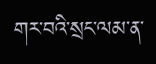གར་བའི་སྲང་ལམ་ན་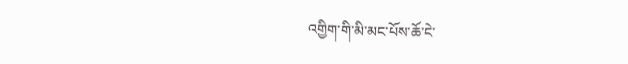འགྱིག་གི་མི་མང་པོས་ཆོ་ངེ་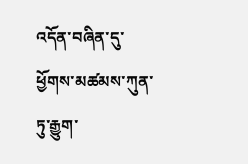འདོན་བཞིན་དུ་ཕྱོགས་མཚམས་ཀུན་ཏུ་རྒྱུག་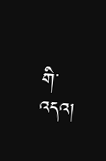གི་འདའ།